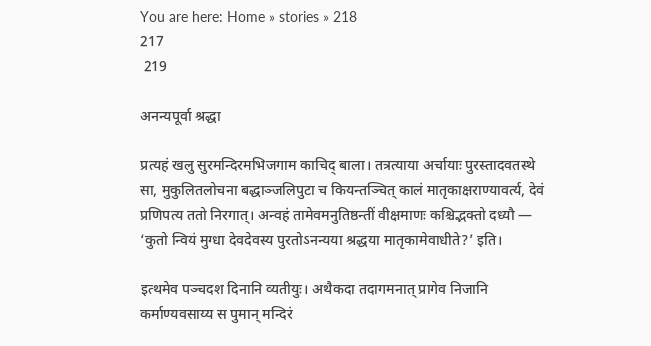You are here: Home » stories » 218
217
 219

अनन्यपूर्वा श्रद्धा

प्रत्यहं खलु सुरमन्दिरमभिजगाम काचिद् बाला। तत्रत्याया अर्चायाः पुरस्तादवतस्थे सा, मुकुलितलोचना बद्धाञ्जलिपुटा च कियन्तञ्चित् कालं मातृकाक्षराण्यावर्त्य, देवं प्रणिपत्य ततो निरगात्। अन्वहं तामेवमनुतिष्ठन्तीं वीक्षमाणः कश्चिद्भक्तो दध्यौ — ‘कुतो न्वियं मुग्धा देवदेवस्य पुरतोऽनन्यया श्रद्धया मातृकामेवाधीते?’ इति।

इत्थमेव पञ्चदश दिनानि व्यतीयुः। अथैकदा तदागमनात् प्रागेव निजानि कर्माण्यवसाय्य स पुमान् मन्दिरं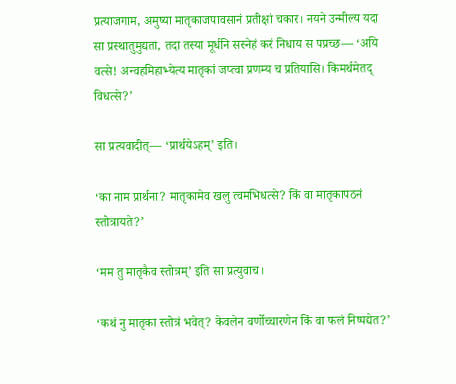प्रत्याजगाम, अमुष्या मातृकाजपावसानं प्रतीक्षां चकार। नयने उन्मील्य यदा सा प्रस्थातुमुद्यता, तदा तस्या मूर्धनि सस्नेहं करं निधाय स पप्रच्छ— ‘अयि वत्से! अन्वहमिहाभ्येत्य मातृकां जप्त्वा प्रणम्य च प्रतियासि। किमर्थमेतद् विधत्से?’

सा प्रत्यवादीत्— ‘प्रार्थयेऽहम्’ इति।

‘का नाम प्रार्थना? मातृकामेव खलु त्वमभिधत्से? किं वा मातृकापठनं स्तोत्रायते?’

‘मम तु मातृकैव स्तोत्रम्’ इति सा प्रत्युवाच।

‘कथं नु मातृका स्तोत्रं भवेत्? केवलेन वर्णोच्चारणेन किं वा फलं निष्पद्येत?’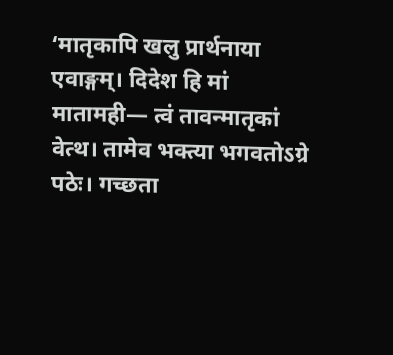‘मातृकापि खलु प्रार्थनाया एवाङ्गम्। दिदेश हि मां मातामही— त्वं तावन्मातृकां वेत्थ। तामेव भक्त्या भगवतोऽग्रे पठेः। गच्छता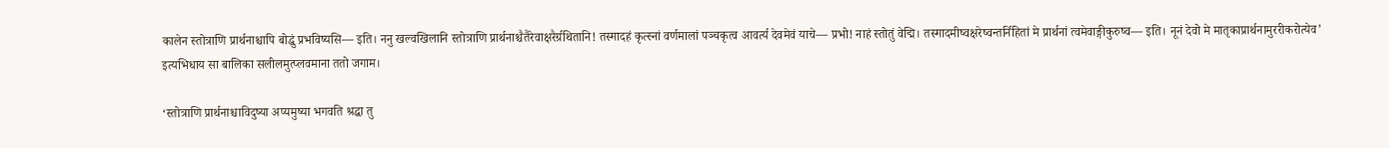कालेन स्तोत्राणि प्रार्थनाश्चापि बोद्धुं प्रभविष्यसि— इति। ननु खल्वखिलानि स्तोत्राणि प्रार्थनाश्चैतैरेवाक्षरैर्ग्रथितानि! तस्मादहं कृत्स्नां वर्णमालां पञ्चकृत्व आवर्त्य देवमेवं याचे— प्रभो! नाहं स्तोतुं वेद्मि। तस्मादमीष्वक्षरेष्वन्तर्निहितां मे प्रार्थनां त्वमेवाङ्गीकुरुष्व— इति। नूनं देवो मे मातृकाप्रार्थनामुररीकरोत्येव’ इत्यभिधाय सा बालिका सलीलमुत्प्लवमाना ततो जगाम।

‘स्तोत्राणि प्रार्थनाश्चाविदुष्या अप्यमुष्या भगवति श्रद्धा तु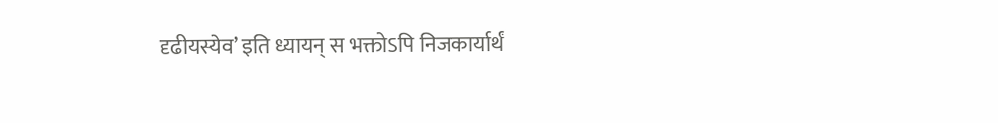दृढीयस्येव’ इति ध्यायन् स भक्तोऽपि निजकार्यार्थं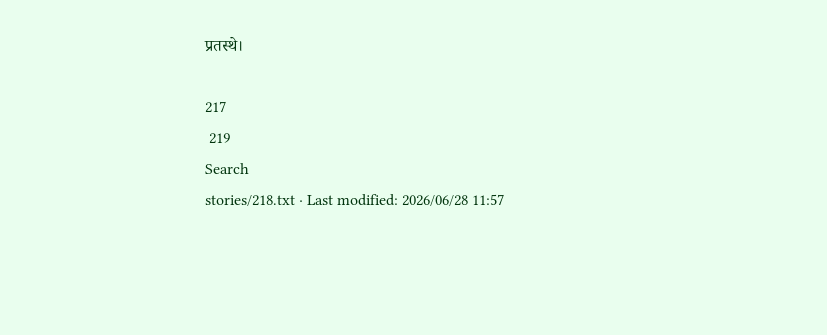प्रतस्थे।

217
 219
Search
stories/218.txt · Last modified: 2026/06/28 11:57